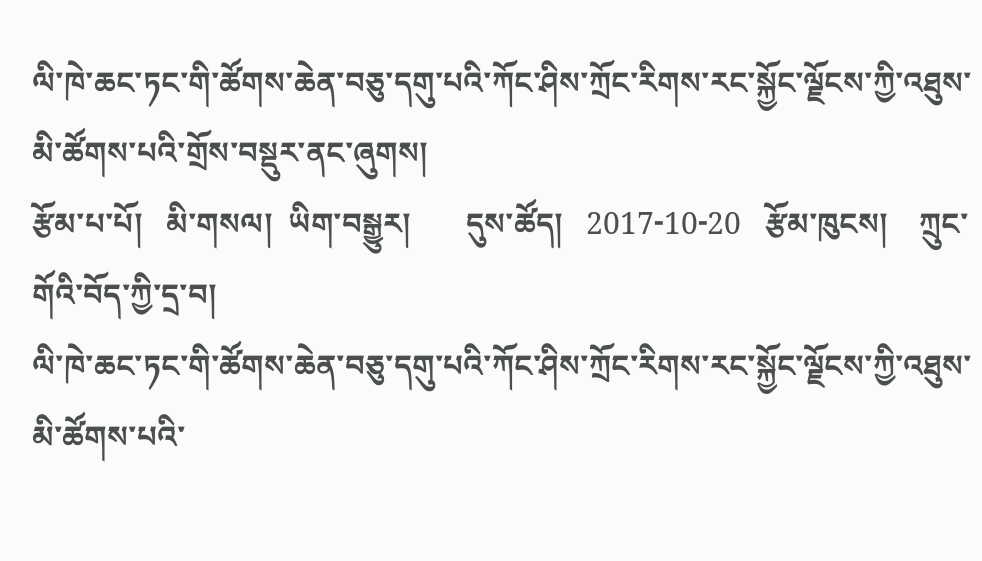ལི་ཁེ་ཆང་ཏང་གི་ཚོགས་ཆེན་བཅུ་དགུ་པའི་ཀོང་ཤིས་ཀྲོང་རིགས་རང་སྐྱོང་ལྗོངས་ཀྱི་འཐུས་མི་ཚོགས་པའི་གྲོས་བསྡུར་ནང་ཞུགས།
རྩོམ་པ་པོ།   མི་གསལ།  ཡིག་བསྒྱུར།       དུས་ཚོད།   2017-10-20   རྩོམ་ཁུངས།    ཀྲུང་གོའི་བོད་ཀྱི་དྲ་བ།
ལི་ཁེ་ཆང་ཏང་གི་ཚོགས་ཆེན་བཅུ་དགུ་པའི་ཀོང་ཤིས་ཀྲོང་རིགས་རང་སྐྱོང་ལྗོངས་ཀྱི་འཐུས་མི་ཚོགས་པའི་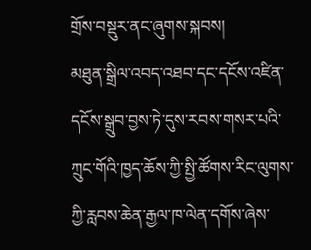གྲོས་བསྡུར་ནང་ཞུགས་སྐབས།
མཐུན་སྒྲིལ་འབད་འཐབ་དང་དངོས་འཛིན་དངོས་སྒྲུབ་བྱས་ཏེ་དུས་རབས་གསར་པའི་ཀྲུང་གོའི་ཁྱད་ཆོས་ཀྱི་སྤྱི་ཚོགས་རིང་ལུགས་ཀྱི་རླབས་ཆེན་རྒྱལ་ཁ་ལེན་དགོས་ཞེས་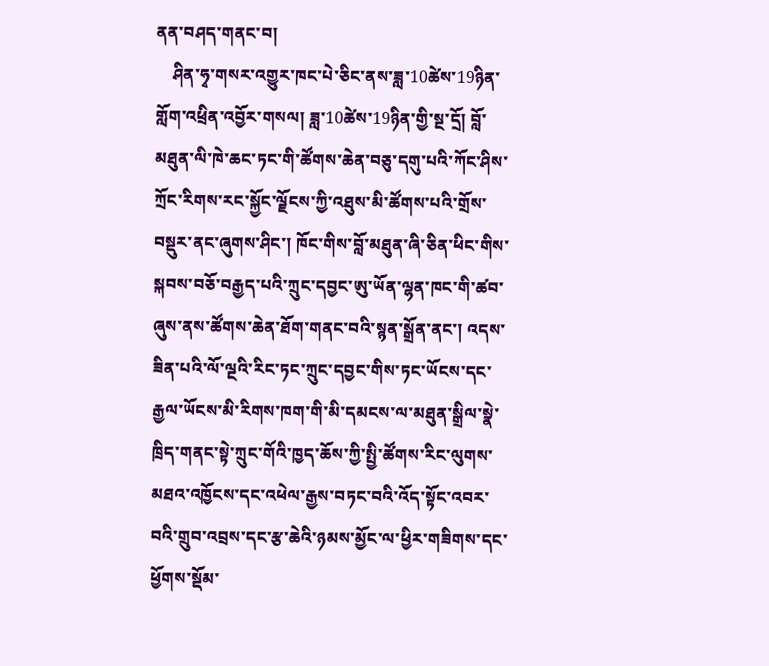ནན་བཤད་གནང་བ།
    ཤིན་ཧྭ་གསར་འགྱུར་ཁང་པེ་ཅིང་ནས་ཟླ་10ཚེས་19ཉིན་གློག་འཕྲིན་འབྱོར་གསལ། ཟླ་10ཚེས་19ཉིན་གྱི་སྔ་དྲོ། བློ་མཐུན་ལི་ཁེ་ཆང་ཏང་གི་ཚོགས་ཆེན་བཅུ་དགུ་པའི་ཀོང་ཤིས་ཀྲོང་རིགས་རང་སྐྱོང་ལྗོངས་ཀྱི་འཐུས་མི་ཚོགས་པའི་གྲོས་བསྡུར་ནང་ཞུགས་ཤིང་། ཁོང་གིས་བློ་མཐུན་ཞི་ཅིན་ཕིང་གིས་སྐབས་བཅོ་བརྒྱད་པའི་ཀྲུང་དབྱང་ཨུ་ཡོན་ལྷན་ཁང་གི་ཚབ་ཞུས་ནས་ཚོགས་ཆེན་ཐོག་གནང་བའི་སྙན་སྒྲོན་ནང་། འདས་ཟིན་པའི་ལོ་ལྔའི་རིང་ཏང་ཀྲུང་དབྱང་གིས་ཏང་ཡོངས་དང་རྒྱལ་ཡོངས་མི་རིགས་ཁག་གི་མི་དམངས་ལ་མཐུན་སྒྲིལ་སྣེ་ཁྲིད་གནང་སྟེ་ཀྲུང་གོའི་ཁྱད་ཆོས་ཀྱི་སྤྱི་ཚོགས་རིང་ལུགས་མཐའ་འཁྱོངས་དང་འཕེལ་རྒྱས་བཏང་བའི་འོད་སྟོང་འབར་བའི་གྲུབ་འབྲས་དང་རྩ་ཆེའི་ཉམས་མྱོང་ལ་ཕྱིར་གཟིགས་དང་ཕྱོགས་སྡོམ་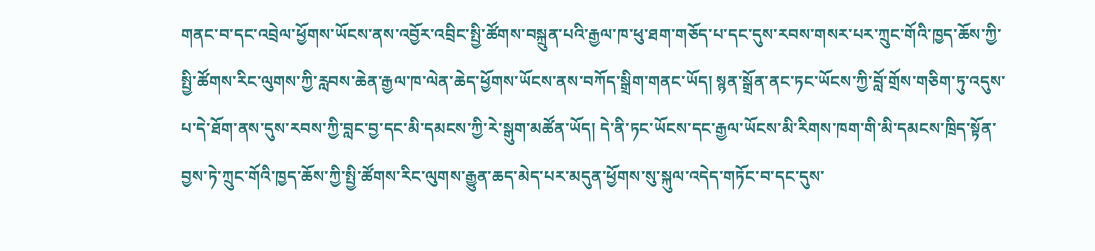གནང་བ་དང་འབྲེལ་ཕྱོགས་ཡོངས་ནས་འབྱོར་འབྲིང་སྤྱི་ཚོགས་བསྐྲུན་པའི་རྒྱལ་ཁ་ཕུ་ཐག་གཅོད་པ་དང་དུས་རབས་གསར་པར་ཀྲུང་གོའི་ཁྱད་ཆོས་ཀྱི་སྤྱི་ཚོགས་རིང་ལུགས་ཀྱི་རླབས་ཆེན་རྒྱལ་ཁ་ལེན་ཆེད་ཕྱོགས་ཡོངས་ནས་བཀོད་སྒྲིག་གནང་ཡོད། སྙན་སྒྲོན་ནང་ཏང་ཡོངས་ཀྱི་བློ་གྲོས་གཅིག་ཏུ་འདུས་པ་དེ་ཐོག་ནས་དུས་རབས་ཀྱི་བླང་བྱ་དང་མི་དམངས་ཀྱི་རེ་སྒུག་མཚོན་ཡོད། དེ་ནི་ཏང་ཡོངས་དང་རྒྱལ་ཡོངས་མི་རིགས་ཁག་གི་མི་དམངས་ཁྲིད་སྟོན་བྱས་ཏེ་ཀྲུང་གོའི་ཁྱད་ཆོས་ཀྱི་སྤྱི་ཚོགས་རིང་ལུགས་རྒྱུན་ཆད་མེད་པར་མདུན་ཕྱོགས་སུ་སྐུལ་འདེད་གཏོང་བ་དང་དུས་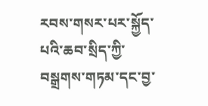རབས་གསར་པར་སྐྱོད་པའི་ཆབ་སྲིད་ཀྱི་བསྒྲགས་གཏམ་དང་བྱ་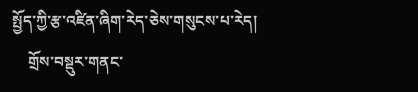སྤྱོད་ཀྱི་རྩ་འཛིན་ཞིག་རེད་ཅེས་གསུངས་པ་རེད།
    གྲོས་བསྡུར་གནང་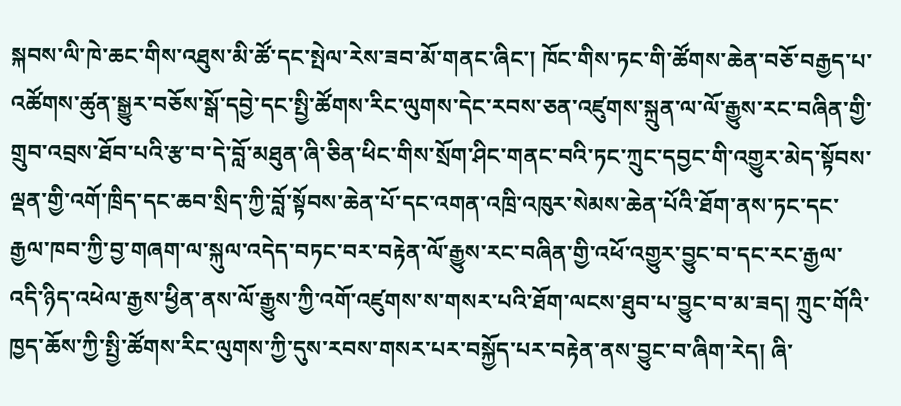སྐབས་ལི་ཁེ་ཆང་གིས་འཐུས་མི་ཚོ་དང་སྤེལ་རེས་ཟབ་མོ་གནང་ཞིང་། ཁོང་གིས་ཏང་གི་ཚོགས་ཆེན་བཅོ་བརྒྱད་པ་འཚོགས་ཚུན་སྒྱུར་བཅོས་སྒོ་དབྱེ་དང་སྤྱི་ཚོགས་རིང་ལུགས་དེང་རབས་ཅན་འཛུགས་སྐྲུན་ལ་ལོ་རྒྱུས་རང་བཞིན་གྱི་གྲུབ་འབྲས་ཐོབ་པའི་རྩ་བ་དེ་བློ་མཐུན་ཞི་ཅིན་ཕིང་གིས་སྲོག་ཤིང་གནང་བའི་ཏང་ཀྲུང་དབྱང་གི་འགྱུར་མེད་སྟོབས་ལྡན་གྱི་འགོ་ཁྲིད་དང་ཆབ་སྲིད་ཀྱི་བློ་སྟོབས་ཆེན་པོ་དང་འགན་འཁྲི་འཁུར་སེམས་ཆེན་པོའི་ཐོག་ནས་ཏང་དང་རྒྱལ་ཁབ་ཀྱི་བྱ་གཞག་ལ་སྐུལ་འདེད་བཏང་བར་བརྟེན་ལོ་རྒྱུས་རང་བཞིན་གྱི་འཕོ་འགྱུར་བྱུང་བ་དང་རང་རྒྱལ་འདི་ཉིད་འཕེལ་རྒྱས་ཕྱིན་ནས་ལོ་རྒྱུས་ཀྱི་འགོ་འཛུགས་ས་གསར་པའི་ཐོག་ལངས་ཐུབ་པ་བྱུང་བ་མ་ཟད། ཀྲུང་གོའི་ཁྱད་ཆོས་ཀྱི་སྤྱི་ཚོགས་རིང་ལུགས་ཀྱི་དུས་རབས་གསར་པར་བསྐྱོད་པར་བརྟེན་ནས་བྱུང་བ་ཞིག་རེད། ཞི་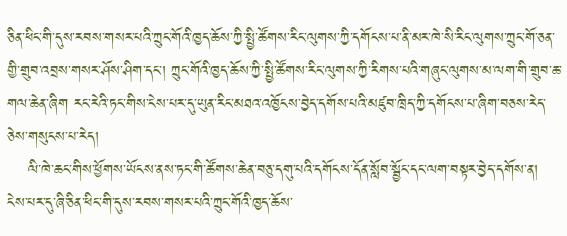ཅིན་ཕིང་གི་དུས་རབས་གསར་པའི་ཀྲུང་གོའི་ཁྱད་ཆོས་ཀྱི་སྤྱི་ཚོགས་རིང་ལུགས་ཀྱི་དགོངས་པ་ནི་མར་ཁེ་སི་རིང་ལུགས་ཀྲུང་གོ་ཅན་གྱི་གྲུབ་འབྲས་གསར་ཤོས་ཤིག་དང་། ཀྲུང་གོའི་ཁྱད་ཆོས་ཀྱི་སྤྱི་ཚོགས་རིང་ལུགས་ཀྱི་རིགས་པའི་གཞུང་ལུགས་མ་ལག་གི་གྲུབ་ཆ་གལ་ཆེན་ཞིག རང་རེའི་ཏང་གིས་ངེས་པར་དུ་ཡུན་རིང་མཐའ་འཁྱོངས་བྱེད་དགོས་པའི་མཛུབ་ཁྲིད་ཀྱི་དགོངས་པ་ཞིག་བཅས་རེད་ཅེས་གསུངས་པ་རེད།
    ལི་ཁེ་ཆང་གིས་ཕྱོགས་ཡོངས་ནས་ཏང་གི་ཚོགས་ཆེན་བཅུ་དགུ་པའི་དགོངས་དོན་སློབ་སྦྱོང་དང་ལག་བསྟར་བྱེད་དགོས་ན། ངེས་པར་དུ་ཞི་ཅིན་ཕིང་གི་དུས་རབས་གསར་པའི་ཀྲུང་གོའི་ཁྱད་ཆོས་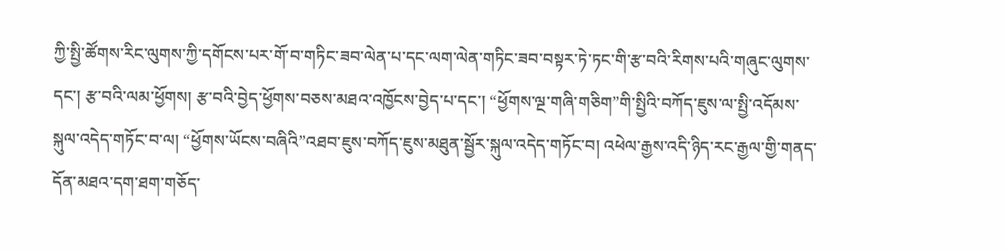ཀྱི་སྤྱི་ཚོགས་རིང་ལུགས་ཀྱི་དགོངས་པར་གོ་བ་གཏིང་ཟབ་ལེན་པ་དང་ལག་ལེན་གཏིང་ཟབ་བསྟར་ཏེ་ཏང་གི་རྩ་བའི་རིགས་པའི་གཞུང་ལུགས་དང་། རྩ་བའི་ལམ་ཕྱོགས། རྩ་བའི་བྱེད་ཕྱོགས་བཅས་མཐའ་འཁྱོངས་བྱེད་པ་དང་། “ཕྱོགས་ལྔ་གཞི་གཅིག”གི་སྤྱིའི་བཀོད་ཇུས་ལ་སྤྱི་འདོམས་སྐུལ་འདེད་གཏོང་བ་ལ། “ཕྱོགས་ཡོངས་བཞིའི”འཐབ་ཇུས་བཀོད་ཇུས་མཐུན་སྦྱོར་སྐུལ་འདེད་གཏོང་བ། འཕེལ་རྒྱས་འདི་ཉིད་རང་རྒྱལ་གྱི་གནད་དོན་མཐའ་དག་ཐག་གཅོད་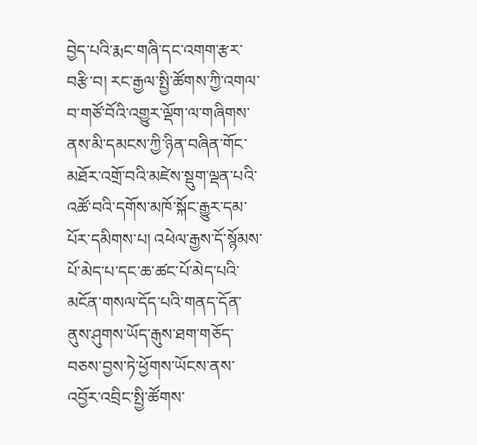བྱེད་པའི་རྨང་གཞི་དང་འགག་རྩར་བརྩི་བ། རང་རྒྱལ་སྤྱི་ཚོགས་ཀྱི་འགལ་བ་གཙོ་བོའི་འགྱུར་ལྡོག་ལ་གཞིགས་ནས་མི་དམངས་ཀྱི་ཉིན་བཞིན་གོང་མཐོར་འགྲོ་བའི་མཛེས་སྡུག་ལྡན་པའི་འཚོ་བའི་དགོས་མཁོ་སྐོང་རྒྱུར་དམ་པོར་དམིགས་པ། འཕེལ་རྒྱས་དོ་སྙོམས་པོ་མེད་པ་དང་ཆ་ཚང་པོ་མེད་པའི་མངོན་གསལ་དོད་པའི་གནད་དོན་ནུས་ཤུགས་ཡོད་རྒུས་ཐག་གཅོད་བཅས་བྱས་ཏེ་ཕྱོགས་ཡོངས་ནས་འབྱོར་འབྲིང་སྤྱི་ཚོགས་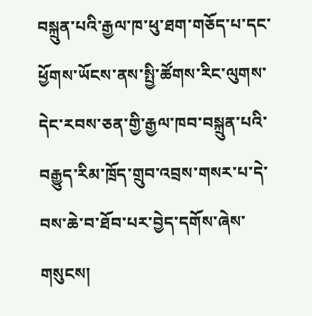བསྐྲུན་པའི་རྒྱལ་ཁ་ཕུ་ཐག་གཅོད་པ་དང་ཕྱོགས་ཡོངས་ནས་སྤྱི་ཚོགས་རིང་ལུགས་དེང་རབས་ཅན་གྱི་རྒྱལ་ཁབ་བསྐྲུན་པའི་བརྒྱུད་རིམ་ཁྲོད་གྲུབ་འབྲས་གསར་པ་དེ་བས་ཆེ་བ་ཐོབ་པར་བྱེད་དགོས་ཞེས་གསུངས།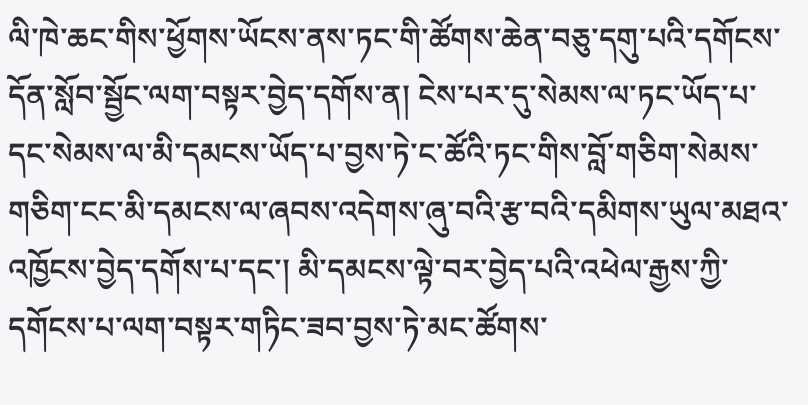ལི་ཁེ་ཆང་གིས་ཕྱོགས་ཡོངས་ནས་ཏང་གི་ཚོགས་ཆེན་བཅུ་དགུ་པའི་དགོངས་དོན་སློབ་སྦྱོང་ལག་བསྟར་བྱེད་དགོས་ན། ངེས་པར་དུ་སེམས་ལ་ཏང་ཡོད་པ་དང་སེམས་ལ་མི་དམངས་ཡོད་པ་བྱས་ཏེ་ང་ཚོའི་ཏང་གིས་བློ་གཅིག་སེམས་གཅིག་ངང་མི་དམངས་ལ་ཞབས་འདེགས་ཞུ་བའི་རྩ་བའི་དམིགས་ཡུལ་མཐའ་འཁྱོངས་བྱེད་དགོས་པ་དང་། མི་དམངས་ལྟེ་བར་བྱེད་པའི་འཕེལ་རྒྱས་ཀྱི་དགོངས་པ་ལག་བསྟར་གཏིང་ཟབ་བྱས་ཏེ་མང་ཚོགས་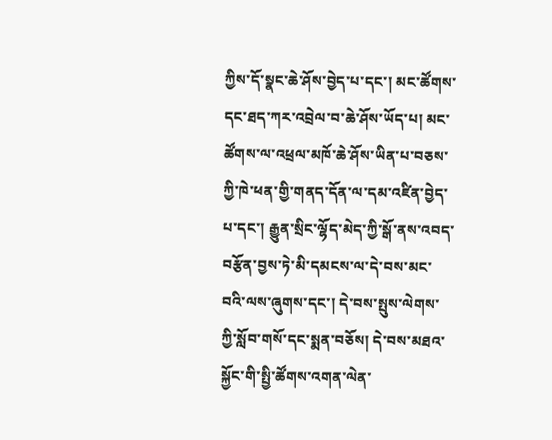ཀྱིས་དོ་སྣང་ཆེ་ཤོས་བྱེད་པ་དང་། མང་ཚོགས་དང་ཐད་ཀར་འབྲེལ་བ་ཆེ་ཤོས་ཡོད་པ། མང་ཚོགས་ལ་འཕྲལ་མཁོ་ཆེ་ཤོས་ཡིན་པ་བཅས་ཀྱི་ཁེ་ཕན་གྱི་གནད་དོན་ལ་དམ་འཛིན་བྱེད་པ་དང་། རྒྱུན་སྲིང་ལྷོད་མེད་ཀྱི་སྒོ་ནས་འབད་བརྩོན་བྱས་ཏེ་མི་དམངས་ལ་དེ་བས་མང་བའི་ལས་ཞུགས་དང་། དེ་བས་སྤུས་ལེགས་ཀྱི་སློབ་གསོ་དང་སྨན་བཅོས། དེ་བས་མཐའ་སྐྱོང་གི་སྤྱི་ཚོགས་འགན་ལེན་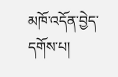མཁོ་འདོན་བྱེད་དགོས་པ།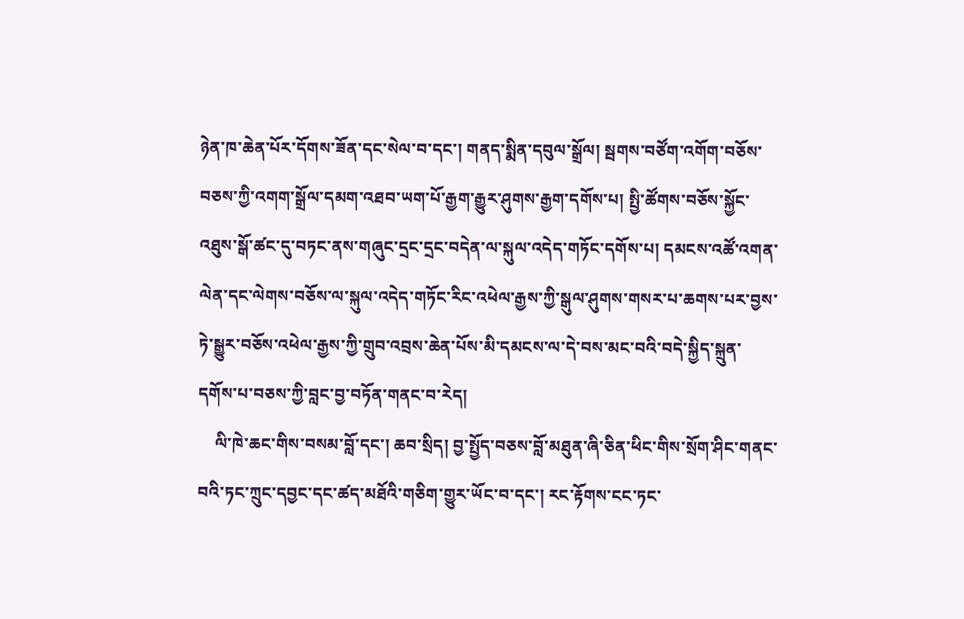ཉེན་ཁ་ཆེན་པོར་དོགས་ཟོན་དང་སེལ་བ་དང་། གནད་སྨིན་དབུལ་སྒྲོལ། སྦགས་བཙོག་འགོག་བཅོས་བཅས་ཀྱི་འགག་སྒྲོལ་དམག་འཐབ་ཡག་པོ་རྒྱག་རྒྱུར་ཤུགས་རྒྱག་དགོས་པ། སྤྱི་ཚོགས་བཅོས་སྐྱོང་འཐུས་སྒོ་ཚང་དུ་བཏང་ནས་གཞུང་དྲང་དྲང་བདེན་ལ་སྐུལ་འདེད་གཏོང་དགོས་པ། དམངས་འཚོ་འགན་ལེན་དང་ལེགས་བཅོས་ལ་སྐུལ་འདེད་གཏོང་རིང་འཕེལ་རྒྱས་ཀྱི་སྒུལ་ཤུགས་གསར་པ་ཆགས་པར་བྱས་ཏེ་སྒྱུར་བཅོས་འཕེལ་རྒྱས་ཀྱི་གྲུབ་འབྲས་ཆེན་པོས་མི་དམངས་ལ་དེ་བས་མང་བའི་བདེ་སྐྱིད་སྐྲུན་དགོས་པ་བཅས་ཀྱི་བླང་བྱ་བཏོན་གནང་བ་རེད།
    ལི་ཁེ་ཆང་གིས་བསམ་བློ་དང་། ཆབ་སྲིད། བྱ་སྤྱོད་བཅས་བློ་མཐུན་ཞི་ཅིན་ཕིང་གིས་སྲོག་ཤིང་གནང་བའི་ཏང་ཀྲུང་དབྱང་དང་ཚད་མཐོའི་གཅིག་གྱུར་ཡོང་བ་དང་། རང་རྟོགས་ངང་ཏང་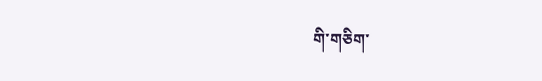གི་གཅིག་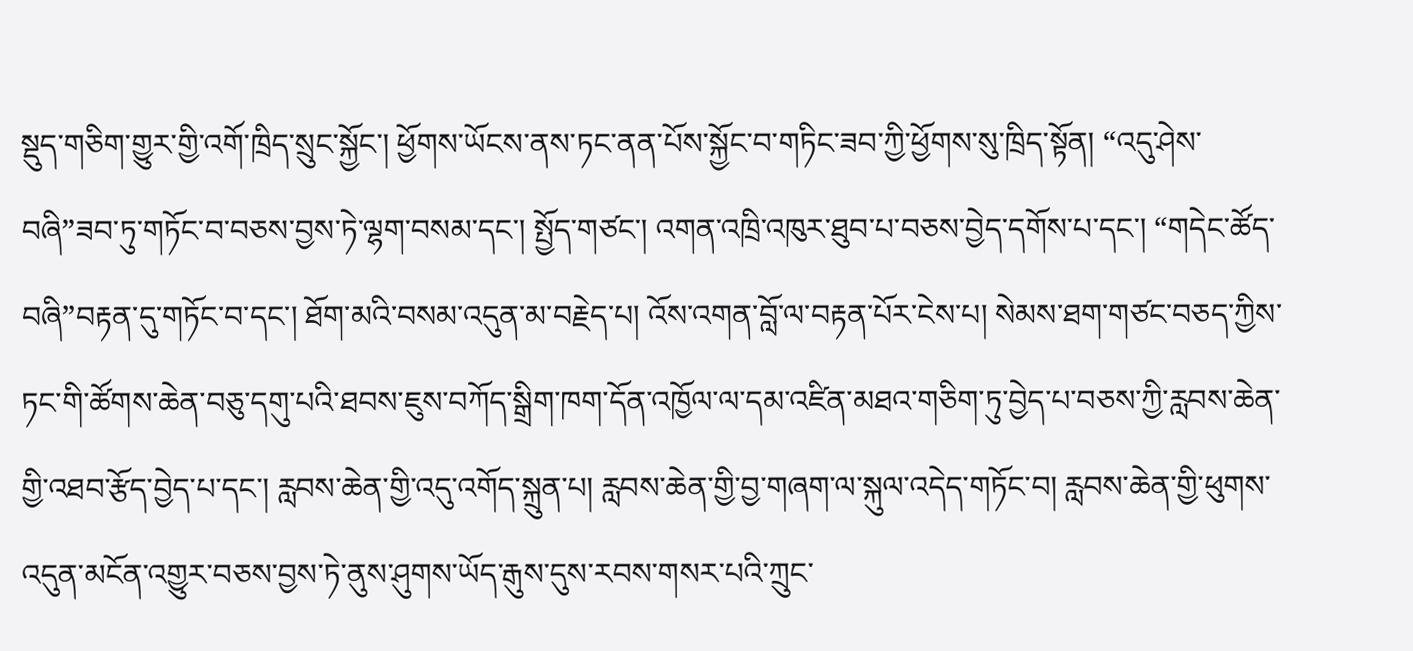སྡུད་གཅིག་གྱུར་གྱི་འགོ་ཁྲིད་སྲུང་སྐྱོང་། ཕྱོགས་ཡོངས་ནས་ཏང་ནན་པོས་སྐྱོང་བ་གཏིང་ཟབ་ཀྱི་ཕྱོགས་སུ་ཁྲིད་སྟོན། “འདུ་ཤེས་བཞི”ཟབ་ཏུ་གཏོང་བ་བཅས་བྱས་ཏེ་ལྷག་བསམ་དང་། སྤྱོད་གཙང་། འགན་འཁྲི་འཁུར་ཐུབ་པ་བཅས་བྱེད་དགོས་པ་དང་། “གདེང་ཚོད་བཞི”བརྟན་དུ་གཏོང་བ་དང་། ཐོག་མའི་བསམ་འདུན་མ་བརྗེད་པ། འོས་འགན་བློ་ལ་བརྟན་པོར་ངེས་པ། སེམས་ཐག་གཙང་བཅད་ཀྱིས་ཏང་གི་ཚོགས་ཆེན་བཅུ་དགུ་པའི་ཐབས་ཇུས་བཀོད་སྒྲིག་ཁག་དོན་འཁྱོལ་ལ་དམ་འཛིན་མཐའ་གཅིག་ཏུ་བྱེད་པ་བཅས་ཀྱི་རླབས་ཆེན་གྱི་འཐབ་རྩོད་བྱེད་པ་དང་། རླབས་ཆེན་གྱི་འདུ་འགོད་སྐྲུན་པ། རླབས་ཆེན་གྱི་བྱ་གཞག་ལ་སྐུལ་འདེད་གཏོང་བ། རླབས་ཆེན་གྱི་ཕུགས་འདུན་མངོན་འགྱུར་བཅས་བྱས་ཏེ་ནུས་ཤུགས་ཡོད་རྒུས་དུས་རབས་གསར་པའི་ཀྲུང་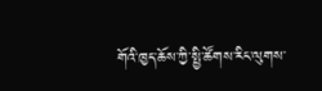གོའི་ཁྱད་ཆོས་ཀྱི་སྤྱི་ཚོགས་རིང་ལུགས་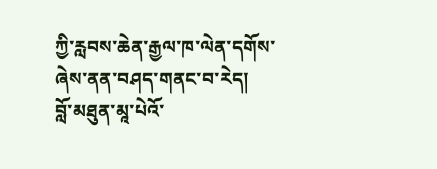ཀྱི་རླབས་ཆེན་རྒྱལ་ཁ་ལེན་དགོས་ཞེས་ནན་བཤད་གནང་བ་རེད།
བློ་མཐུན་མཱ་པེའོ་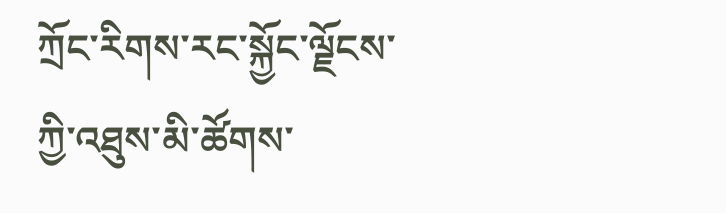ཀྲོང་རིགས་རང་སྐྱོང་ལྗོངས་ཀྱི་འཐུས་མི་ཚོགས་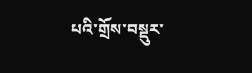པའི་གྲོས་བསྡུར་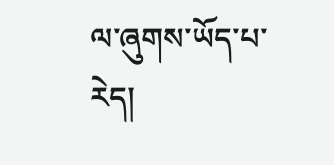ལ་ཞུགས་ཡོད་པ་རེད།